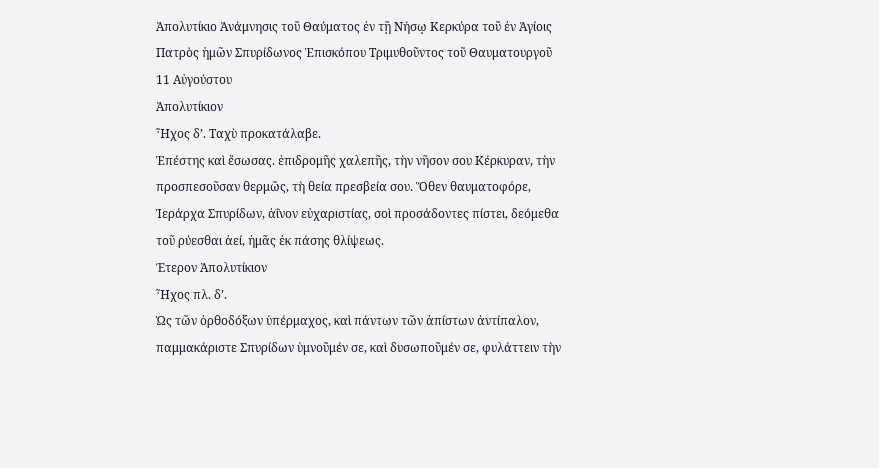Ἀπολυτίκιο Ἀνάμνησις τοῦ Θαύματος ἐν τῇ Νήσῳ Κερκύρα τοῦ ἐν Ἁγίοις Πατρὸς ἡμῶν Σπυρίδωνος Ἐπισκόπου Τριμυθοῦντος τοῦ Θαυματουργοῦ 11 Αὐγούστου
Ἀπολυτίκιον
Ἦχος δ’. Ταχὺ προκατάλαβε.
Ἐπέστης καὶ ἔσωσας. ἐπιδρομῆς χαλεπῆς, τὴν νῆσον σου Κέρκυραν, τὴν προσπεσοῦσαν θερμῶς, τὴ θεία πρεσβεία σου. Ὅθεν θαυματοφόρε, Ἱεράρχα Σπυρίδων, ἀΐνον εὐχαριστίας, σοὶ προσάδοντες πίστει, δεόμεθα τοῦ ρύεσθαι ἀεί, ἠμᾶς ἐκ πάσης θλίψεως.
Έτερον Ἀπολυτίκιον
Ἦχος πλ. δ’.
Ὡς τῶν ὁρθοδόξων ὑπέρμαχος, καὶ πάντων τῶν ἀπίστων ἀντίπαλον, παμμακάριστε Σπυρίδων ὑμνοῦμέν σε, καὶ δυσωποῦμέν σε, φυλάττειν τὴν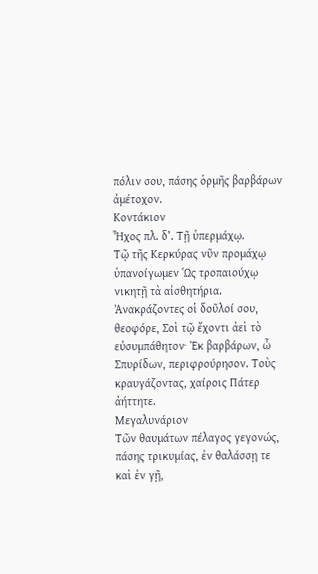πόλιν σου, πάσης ὁρμῆς βαρβάρων ἀμέτοχον.
Κοντάκιον
Ἦχος πλ. δ’. Τῇ ὑπερμάχῳ.
Τῷ τῆς Κερκύρας νῦν προμάχῳ ὑπανοίγωμεν Ὡς τροπαιούχῳ νικητῇ τὰ αἰσθητήρια. Ἀνακράζοντες οἱ δοῦλοί σου, θεοφόρε, Σοὶ τῷ ἔχοντι ἀεὶ τὸ εὐσυμπάθητον· Ἐκ βαρβάρων, ὦ Σπυρίδων, περιφρούρησον. Τοὺς κραυγάζοντας, χαίροις Πάτερ ἀήττητε.
Μεγαλυνάριον
Τῶν θαυμάτων πέλαγος γεγονώς, πάσης τρικυμίας, ἐν θαλάσσῃ τε καὶ ἐν γῇ,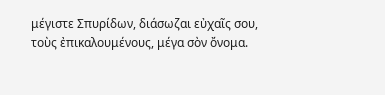μέγιστε Σπυρίδων, διάσωζαι εὐχαῖς σου, τοὺς ἐπικαλουμένους, μέγα σὸν ὄνομα.